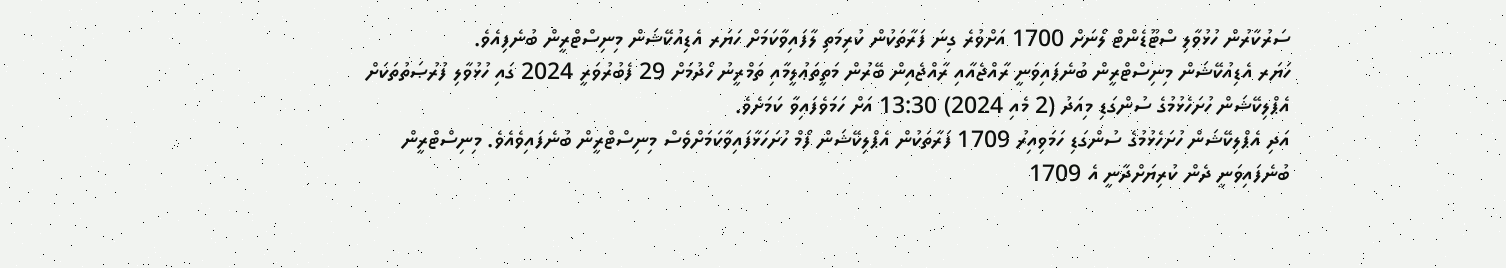ސަރުކާރުން ހުޅުވާލި ސްޓޫޑެންޓް ލޯނަށް 1700 އަށްވުރެ ގިނަ ފަރާތަކުން ކުރިމަތި ލާފައިވާކަމަށް ހަޔަރ އެޑިއުކޭޝަން މިނިސްޓްރީން ބުނެފިއެވެ.
ހަޔަރ އެޑިއުކޭޝަން މިނިސްޓްރީން ބުނެފައިވަނީ ރާއްޖެއާއި ރާއްޖެއިން ބޭރުން މަތީތަޢުލީމާއި ތަމްރީނު ހޯދުމަށް 29 ފެބުރުވަރީ 2024 ގައި ހުޅުވާލި ފުރުޞަތުތަކަށް އެޕްލިކޭޝަން ހުށަހެޅުމުގެ ސުންގަޑި މިއަދު (2 މެއި 2024) 13:30 އަށް ހަމަވެފައިވާ ކަމަށެވެ.
އަދި އެޕްލިކޭޝަން ހުށަހެޅުމުގެ ސުންގަޑި ހަމަވިއިރު 1709 ފަރާތަކުން އެޕްލިކޭޝަން ފޯމް ހުށަހަޅާފައިވާކަމަށްވެސް މިނިސްޓްރީން ބުނެފައިވެއެވެ. މިނިސްޓްރީން ބުނެފައިވަނީ ދެން ކުރިޔަށްދާނީ އެ 1709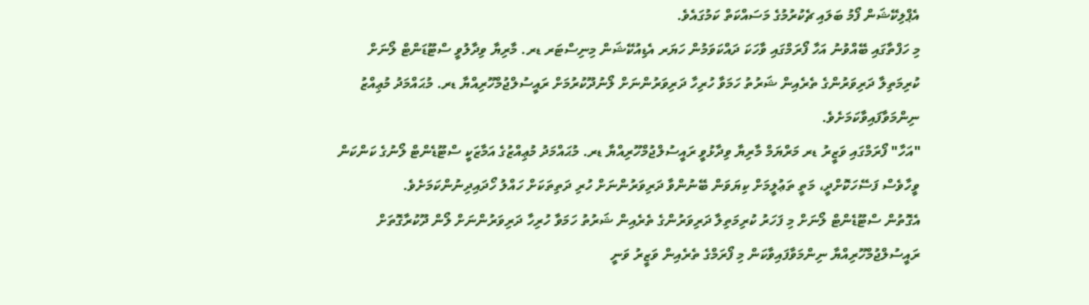އެޕްލިކޭޝަން ފޯމު ބަލައި ޗެކުރުމުގެ މަސައްކަތް ކަމުގައެވެ.
މި ހަފްތާގައި ބޭއްވުނު އަހާ ފޯރަމްގައި ވާހަކަ ދައްކަވަމުން ހަޔަރ އެޑިއުކޭޝަން މިނިސްޓަރ ޑރ. މާރިޔާ ވިދާލުވީ ސްޓޫޑަންޓް ލޯނަށް ކުރިމަތިލާ ދަރިވަރުންގެ ތެރެއިން ޝަރުތު ހަމަވާ ހުރިހާ ދަރިވަރުންނަށް ލޯނުދޫކުރުމަށް ރައީސުލްޖުމްހޫރިއްޔާ ޑރ. މުޙައްމަދު މުޢިއްޒު ނިންމަވާފައިވާކަމަށެވެ.
"އަހާ" ފޯރަމްގައި ވަޒީރު ޑރ މަރްޔަމް މާރިޔާ ވިދާޅުވީ ރައީސުލްޖުމްހޫރިއްޔާ ޑރ. މުޙައްމަދު މުޢިއްޒުގެ އަމާޒަކީ ސްޓޫޑެންޓް ލޯނުގެ ކަންކަން ވީހާވެސް ފަސޭހަކޮށްދީ، މަތީ ތަޢުލީމަށް ކިޔަވަން ބޭނުންވާ ދަރިވަރުންނަށް ހުރި ދަތިތަކަށް ހައްލު ހޯދައިދިނުންކަމަށެވެ.
އެގޮތުން ސްޓޫޑެންޓް ލޯނަށް މި ފަހަރު ކުރިމަތިލާ ދަރިވަރުންގެ ތެރެއިން ޝަރުތު ހަމަވާ ހުރިހާ ދަރިވަރުންނަށް ލޯން ދޫކުރާގޮތަށް ރައީސުލްޖުމްހޫރިއްޔާ ނިންމަވާފައިވާކަން މި ފޯރަމްގެ ތެރެއިން ވަޒީރު ވަނީ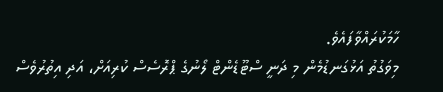ހާމަކުރައްވާފައެވެ.
މިވަގުތު އަޅުގަނޑުމެން މި ދަނީ ސްޓޫޑެންޓް ލޯނުގެ ޕްރޮސެސް ކުރިއަށް، އަދި އިތުރުވެސް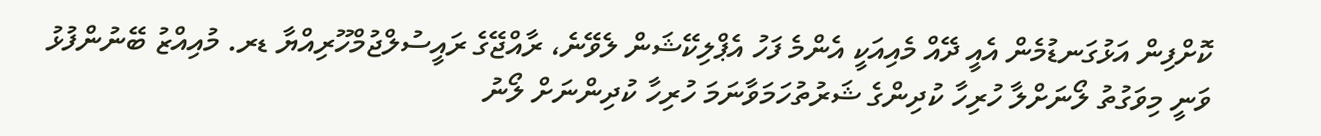ކޮށްފިން އަޅުގަނޑުމެން އެއީ ދޭއް މެއިއަކީ އެންމެ ފަހު އެޕްލިކޭޝަން ލެވޭނެ، ރާއްޖޭގެ ރައީސުލްޖުމްހޫރިއްޔާ ޑރ. މުއިއްޒު ބޭނުންފުޅު ވަނީ މިވަގުތު ލޯނަށްލާ ހުރިހާ ކުދިންގެ ޝަރުތުހަމަވާނަމަ ހުރިހާ ކުދިންނަށް ލޯނު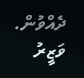ދެއްވުން.
ވަޒީރު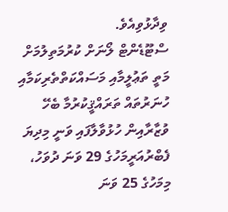ވިދާޅުވިއެވެ.
ސްޓޫޑެންޓް ލޯނަށް ކުރުމަތިލުމަށް މަތީ ތަޢުލީމާއި މަސައްކަތްތެރިކަމާއި ހުނަރުތައް ތަރައްޤީކުރުމާ ބެހޭ ވުޒާރާއިން ހުޅުވާލާފައި ވަނީ މިދިޔަ ފެބްރުއަރީމަހުގެ 29 ވަނަ ދުވަހު، މިމަހުގެ 25 ވަނަ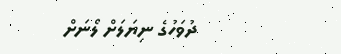ދުވަހުގެ ނިޔަލަށް ލޯނަށް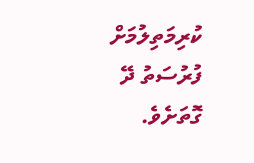ކުރިމަތިލުމަށް ފުރުސަތު ދޭ ގޮތަށެވެ.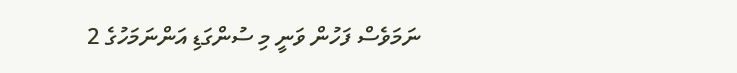ނަމަވެސް ފަހުން ވަނީ މި ސުންގަޑި އަންނަމަހުގެ 2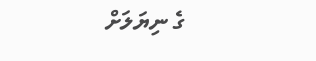ގެ ނިޔަލަށް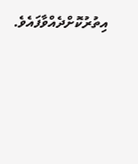އިތުރުކޮށްދެއްވާފައެވެ.